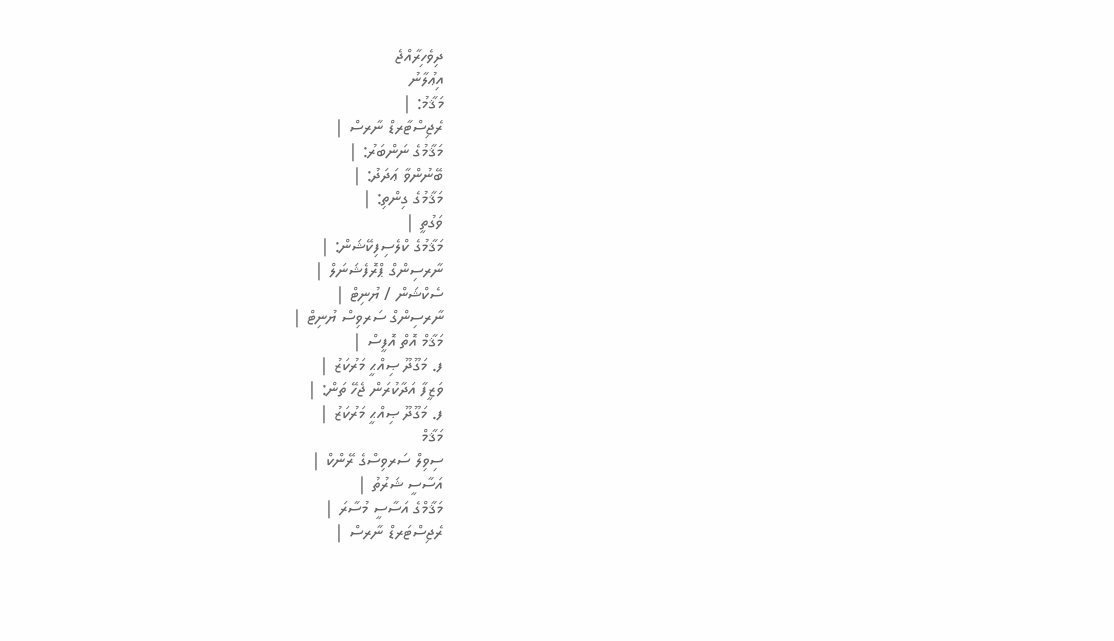ދިވެހިރާއްޖެ
އިޢުލާނު
މަޤާމު: |
ރެޖިސްޓާރޑް ނާރސް |
މަޤާމުގެ ނަންބަރު: |
ބޭނުންވާ ޢަދަދު: |
މަޤާމުގެ ގިންތި: |
ވަގުތީ |
މަޤާމުގެ ކްލެސިފިކޭޝަން: |
ނާރސިންގް ޕްރޮފެޝަނަލް |
ސެކްޝަން / ޔުނިޓް |
ނާރސިންގް ސަރވިސް ޔުނިޓް |
މަޤާމް އޮތް އޮފީސް |
ފ. މަގޫދޫ ޞިއްޙީ މަރުކަޒު |
ވަޒީފާ އަދާކުރަން ޖެހޭ ތަން: |
ފ. މަގޫދޫ ޞިއްޙީ މަރުކަޒު |
މަޤާމް
ސިވިލް ސަރވިސްގެ ރޭންކް |
އަސާސީ ޝަރުތު |
މަޤާމްގެ އަސާސީ މުސާރަ |
ރެޖިސްޓަރޑް ނާރސް |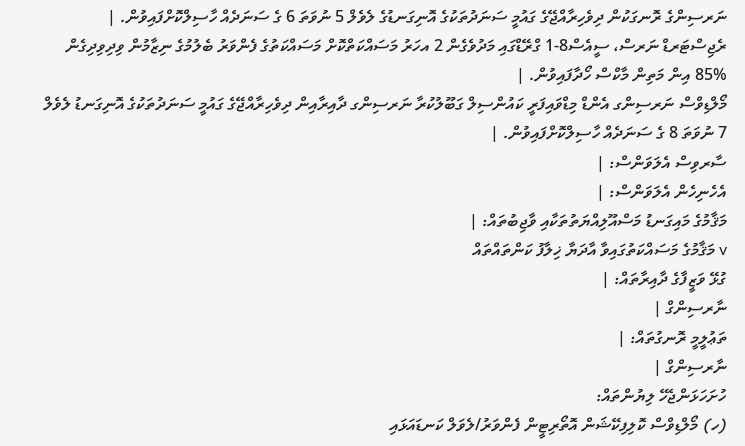ނަރސިންގެ ރޮނގަކުން ދިވެހިރާއްޖޭގެ ގައުމީ ސަނަދުތަކުގެ އޮނިގަނޑުގެ ލެވެލް 5 ނުވަތަ 6 ގެ ސަނަދެއް ހާސިލްކޮށްފައިވުން. |
ރެޖިސްޓަރޑް ނަރސް، ސީއެސް8-1 ގްރޭޑްގައި މަދުވެގެން 2 އހަރު މަސައްކަތްކޮށް މަސައްކަތުގެ ފެންވަރު ބެލުމުގެ ނިޒާމުން ވިދިވިދިގެން %85 އިން މަތިން މާކްސް ހޯދާފައިވުން. |
މޯލްޑިވްސް ނަރސިންގ އެންޑް މިޑްވައިފަރީ ކައުންސިލް ގަބޫލުކުރާ ނަރސިންގ ދާއިރާއިން ދިވެހިރާއްޖޭގެ ގައުމީ ސަނަދުތަކުގެ އޮނިގަނޑު ލެވެލް 7 ނުވަތަ 8 ގެ ސަނަދެއް ހާސިލްކޮށްފައިވުން. |
ސާރވިސް އެލަވަންސް: |
އެހެނިހެން އެލަވަންސް: |
މަޤާމުގެ މައިގަނޑު މަސްއޫލިއްޔަތުތަކާއި ވާޖިބުތައް: |
v މަޤާމުގެ މަސައްކަތުގައިވާ އާދަޔާ ޚިލާފު ކަންތައްތައް
ގުޅޭ ވަޒީފާގެ ދާއިރާތައް: |
ނާރސިންގް |
ތަޢުލީމީ ރޮނގުތައް: |
ނާރސިންގް |
ހުށަހަޅަންޖެހޭ ލިޔުންތައް:
(ހ) މޯލްޑިވްސް ކޮލިފިކޭޝަން އޮތޯރިޓީން ފެންވަރު/ލެވަލް ކަނޑައަޅައި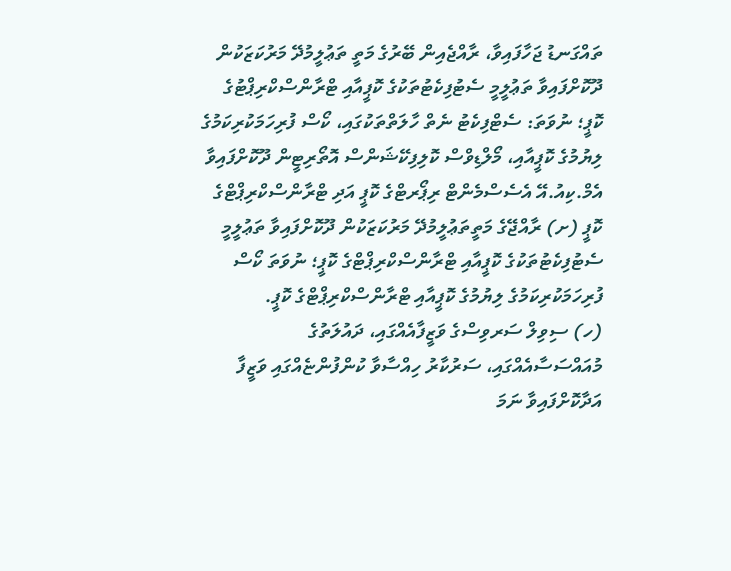ތައްގަނޑު ޖަހާފައިވާ، ރާއްޖެއިން ބޭރުގެ މަތީ ތަޢުލީމުދޭ މަރުކަޒަކުން ދޫކޮށްފައިވާ ތަޢުލީމީ ސެޓުފިކެޓުތަކުގެ ކޮޕީއާއި ޓްރާންސްކްރިޕްޓުގެ ކޮޕީ؛ ނުވަތަ: ސެޓްފިކެޓު ނެތް ހާލަތްތަކުގައި، ކޯސް ފުރިހަމަކުރިކަމުގެ ލިޔުމުގެ ކޮޕީއާއި، މޯލްޑިވްސް ކޮލިފިކޭޝަންސް އޮތޯރިޓީން ދޫކޮށްފައިވާ އެމް.ކިއު.އޭ އެސެސްމެންޓް ރިޕޯރޓްގެ ކޮޕީ އަދި ޓްރާންސްކްރިޕްޓްގެ ކޮޕީ (ށ) ރާއްޖޭގެ މަތީތަޢުލީމުދޭ މަރުކަޒަކުން ދޫކޮށްފައިވާ ތަޢުލީމީ ސެޓުފިކެޓުތަކުގެ ކޮޕީއާއި ޓްރާންސްކްރިޕްޓްގެ ކޮޕީ؛ ނުވަތަ ކޯސް ފުރިހަމަކުރިކަމުގެ ލިޔުމުގެ ކޮޕީއާއި ޓްރާންސްކްރިޕްޓްގެ ކޮޕީ.
(ހ) ސިވިލް ސަރވިސްގެ ވަޒީފާއެއްގައި، ދައުލަތުގެ މުއައްސަސާއެއްގައި، ސަރުކާރު ހިއްސާވާ ކުންފުންޏެއްގައި ވަޒީފާ އަދާކޮށްފައިވާ ނަމަ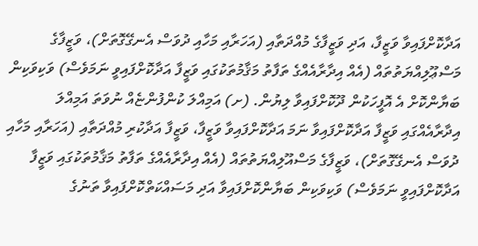އަދާކޮށްފައިވާ ވަޒީފާ، އަދި ވަޒީފާގެ މުއްދަތާއި (އަހަރާއި މަހާއި ދުވަސް އެނގޭގޮތަށް)، ވަޒީފާގެ މަސްޢޫލިއްޔަތުތައް (އެއް އިދާރާއެއްގެ ތަފާތު މަޤާމުތަކުގައި ވަޒީފާ އަދާކޮށްފައިވީ ނަމަވެސް) ވަކިވަކިން ބަޔާންކޮށް އެ އޮފީހަކުން ދޫކޮށްފައިވާ ލިޔުން. (ށ) އަމިއްލަ ކުންފުންޏެއް ނުވަތަ އަމިއްލަ އިދާރާއެއްގައި ވަޒީފާ އަދާކޮށްފައިވާ ނަމަ އަދާކޮށްފައިވާ ވަޒީފާ، ވަޒީފާ އަދާކުރި މުއްދަތާއި (އަހަރާއި މަހާއި ދުވަސް އެނގޭގޮތަށް)، ވަޒީފާގެ މަސްއޫލިއްޔަތުތައް (އެއް އިދާރާއެއްގެ ތަފާތު މަޤާމުތަކުގައި ވަޒީފާ އަދާކޮށްފައިވީ ނަމަވެސް) ވަކިވަކިން ބަޔާންކޮށްފައިވާ އަދި މަސައްކަތްކޮށްފައިވާ ތަނުގެ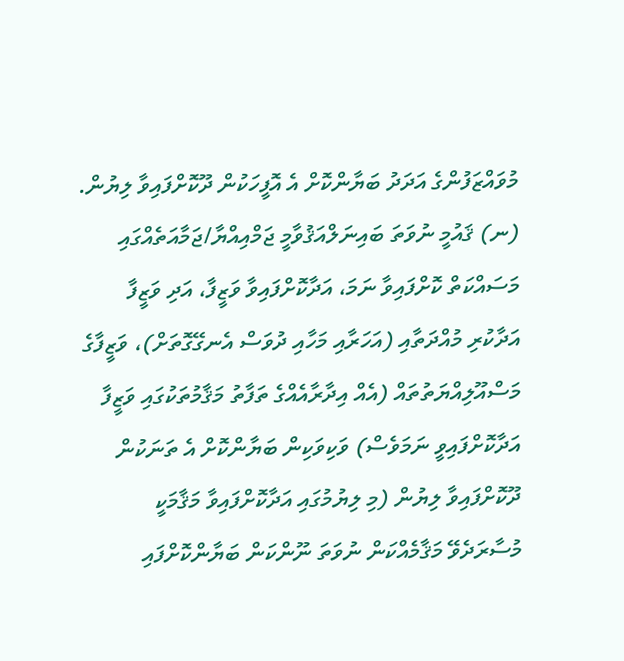މުވައްޒަފުންގެ އަދަދު ބަޔާންކޮށް އެ އޮފީހަކުން ދޫކޮށްފައިވާ ލިޔުން. (ނ) ޤައުމީ ނުވަތަ ބައިނަލްއަޤުވާމީ ޖަމްއިއްޔާ/ޖަމާއަތެއްގައި މަސައްކަތް ކޮށްފައިވާ ނަމަ، އަދާކޮށްފައިވާ ވަޒީފާ، އަދި ވަޒީފާ އަދާކުރި މުއްދަތާއި (އަހަރާއި މަހާއި ދުވަސް އެނގޭގޮތަށް)، ވަޒީފާގެ މަސްއޫލިއްޔަތުތައް (އެއް އިދާރާއެއްގެ ތަފާތު މަޤާމުތަކުގައި ވަޒީފާ އަދާކޮށްފައިވީ ނަމަވެސް) ވަކިވަކިން ބަޔާންކޮށް އެ ތަނަކުން ދޫކޮށްފައިވާ ލިޔުން (މި ލިޔުމުގައި އަދާކޮށްފައިވާ މަޤާމަކީ މުސާރަދެވޭ މަޤާމެއްކަން ނުވަތަ ނޫންކަން ބަޔާންކޮށްފައި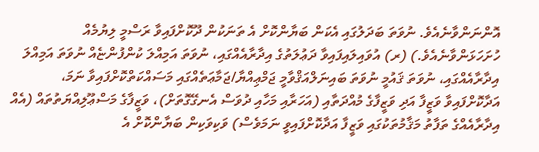އޮންނަންވާނެއެވެ. ނުވަތަ ބަދަލުގައި އެކަން ބަޔާންކޮށް އެ ތަނަކުން ދޫކޮށްފައިވާ ރަސްމީ ލިޔުމެއް ހުށަހަޅަންވާނެއެވެ.) (ރ) އުވައިލައިފައިވާ ދަޢުލަތުގެ އިދާރާއެއްގައި، ނުވަތަ އަމިއްލަ ކުންފުންޏެއް ނުވަތަ އަމިއްލަ އިދާރާއެއްގައި، ނުވަތަ ޤައުމީ ނުވަތަ ބައިނަލްއަޤްވާމީ ޖަމްޢިއްޔާ/ޖަމާޢަތެއްގައި މަސައްކަތްކޮށްފައިވާ ނަމަ، އަދާކޮށްފައިވާ ވަޒީފާ އަދި ވަޒީފާގެ މުއްދަތާއި (އަހަރާއި މަހާއި ދުވަސް އެނގޭގޮތަށް)، ވަޒީފާގެ މަސްޢޫލިއްޔަތުތައް (އެއް އިދާރާއެއްގެ ތަފާތު މަޤާމުތަކުގައި ވަޒީފާ އަދާކޮށްފައިވީ ނަމަވެސް) ވަކިވަކިން ބަޔާންކޮށް އެ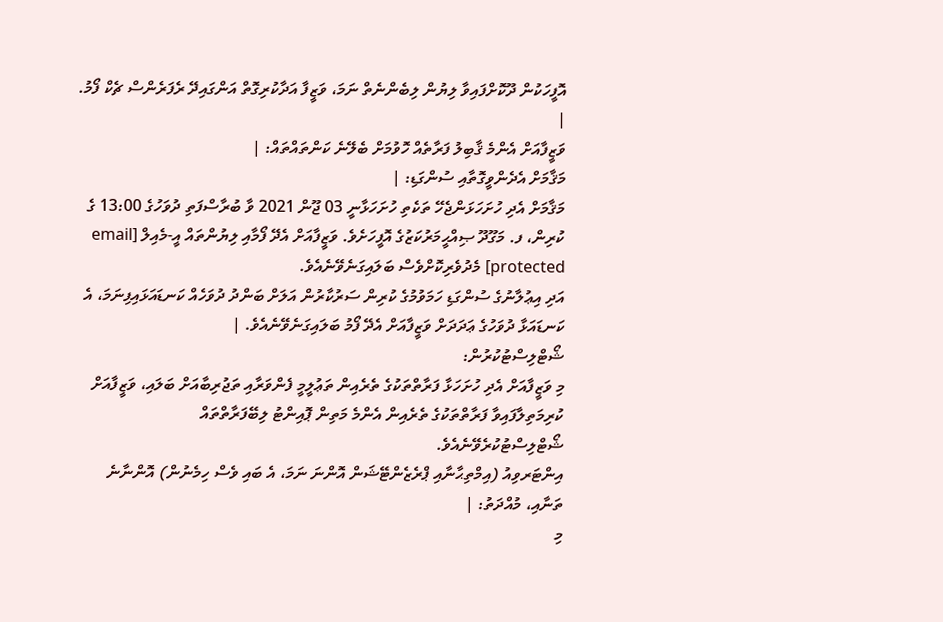އޮފީހަކުން ދޫކޮށްފައިވާ ލިޔުން ލިބެންނެތް ނަމަ، ވަޒީފާ އަދާކުރިގޮތް އަންގައިދޭ ރެފަރެންސް ޗެކް ފޯމު. |
ވަޒީފާއަށް އެންމެ ޤާބިލު ފަރާތެއް ހޮވުމަށް ބެލޭނެ ކަންތައްތައް: |
މަޤާމަށް އެދެންވީގޮތާއި ސުންގަޑި: |
މަޤާމަށް އެދި ހުށަހަޅަންޖެހޭ ތަކެތި ހުށަހަޅާނީ 03 ޖޫން 2021 ވާ ބުރާސްފަތި ދުވަހުގެ 13:00 ގެ ކުރިން، ފ. މަގޫދޫ ޞިއްޙީމަރުކަޒުގެ އޮފީހަށެވެ. ވަޒީފާއަށް އެދޭ ފޯމާއި ލިޔުންތައް އީ-މެއިލް [email protected] މެދުވެރިކޮށްވެސް ބަލައިގަނެވޭނެއެވެ.
އަދި އިޢުލާނުގެ ސުންގަޑި ހަމަވުމުގެ ކުރިން ސަރުކާރުން އަލަށް ބަންދު ދުވަހެއް ކަނޑައަޅައިފިނަމަ، އެ ކަނޑައަޅާ ދުވަހުގެ ޢަދަދަށް ވަޒީފާއަށް އެދޭ ފޯމު ބަލައިގަނެވޭނެއެވެ. |
ޝޯޓްލިސްޓުކުރުން:
މި ވަޒީފާއަށް އެދި ހުށަހަޅާ ފަރާތްތަކުގެ ތެރެއިން ތަޢުލީމީ ފެންވަރާއި ތަޖުރިބާއަށް ބަލައި، ވަޒީފާއަށް ކުރިމަތިލާފައިވާ ފަރާތްތަކުގެ ތެރެއިން އެންމެ މަތިން ޕޮއިންޓު ލިބޭފަރާތްތައް ޝޯޓްލިސްޓުކުރެވޭނެއެވެ.
އިންޓަރވިއު (އިމްތިޙާނާއި ޕްރެޒެންޓޭޝަން އޮންނަ ނަމަ، އެ ބައި ވެސް ހިމެނުން) އޮންނާނެ ތަނާއި، މުއްދަތު: |
މި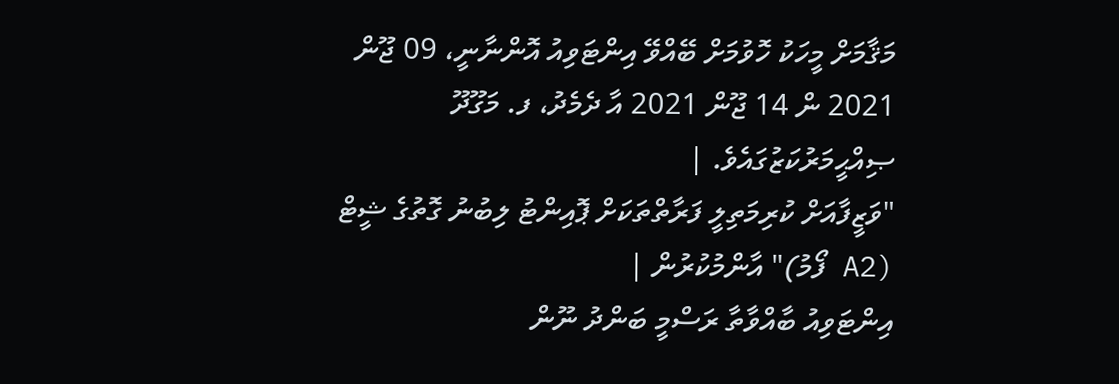މަޤާމަށް މީހަކު ހޮވުމަށް ބޭއްވޭ އިންޓަވިއު އޮންނާނީ، 09 ޖޫން 2021 ން 14 ޖޫން 2021 އާ ދެމެދު، ފ. މަގޫދޫ ޞިއްޙީމަރުކަޒުގައެވެ. |
"ވަޒީފާއަށް ކުރިމަތިލީ ފަރާތްތަކަށް ޕޮއިންޓު ލިބުނު ގޮތުގެ ޝީޓް (A2 ފޯމު)" އާންމުކުރުން |
އިންޓަވިއު ބާއްވާތާ ރަސްމީ ބަންދު ނޫން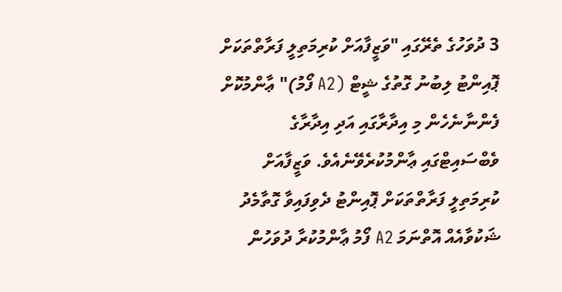3 ދުވަހުގެ ތެރޭގައި "ވަޒީފާއަށް ކުރިމަތިލީ ފަރާތްތަކަށް ޕޮއިންޓު ލިބުނު ގޮތުގެ ޝީޓް (A2 ފޯމު)" ޢާންމުކޮށް ފެންނާނެހެން މި އިދާރާގައި އަދި އިދާރާގެ ވެބްސައިޓްގައި ޢާންމުކުރެވޭނެއެވެ. ވަޒީފާއަށް ކުރިމަތިލީ ފަރާތްތަކަށް ޕޮއިންޓު ދެވިފައިވާ ގޮތާމެދު ޝަކުވާއެއް އޮތްނަމަ A2 ފޯމު ޢާންމުކުރާ ދުވަހުން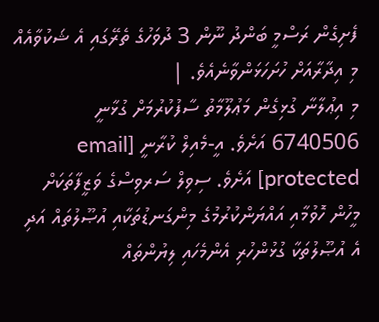ފެށިގެން ރަސްމީ ބަންދު ނޫން 3 ދުވަހުގެ ތެރޭގައި އެ ޝަކުވާއެއް މި އިދާރާއަށް ހުށަހަޅަންވާނެއެވެ. |
މި އިޢުލާނާ ގުޅިގެން މަޢުލޫމާތު ސާފުކުރުމަށް ގުޅާނީ 6740506 އަށެވެ. އީ-މެއިލް ކުރާނީ [email protected] އަށެވެ. ސިވިލް ސަރވިސްގެ ވަޒީފާތަކަށް މީހުން ހޮވުމާއި އައްޔަންކުރުމުގެ މިންގަނޑުތަކާއި އުޞޫލުތައް އަދި އެ އުޞޫލުތަކާ ގުޅުންހުރި އެންމެހައި ލިޔުންތައް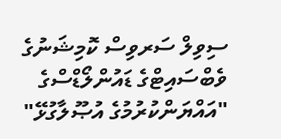ސިވިލް ސަރވިސް ކޮމިޝަނުގެ ވެބްސައިޓްގެ ޑައުންލޯޑްސްގެ "އައްޔަންކުރުމުގެ އުޞޫލާގުޅޭ"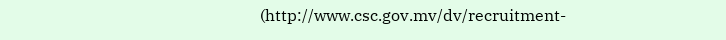(http://www.csc.gov.mv/dv/recruitment-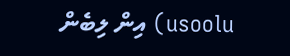usoolu) އިން ލިބެން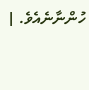ހުންނާނެއެވެ. |